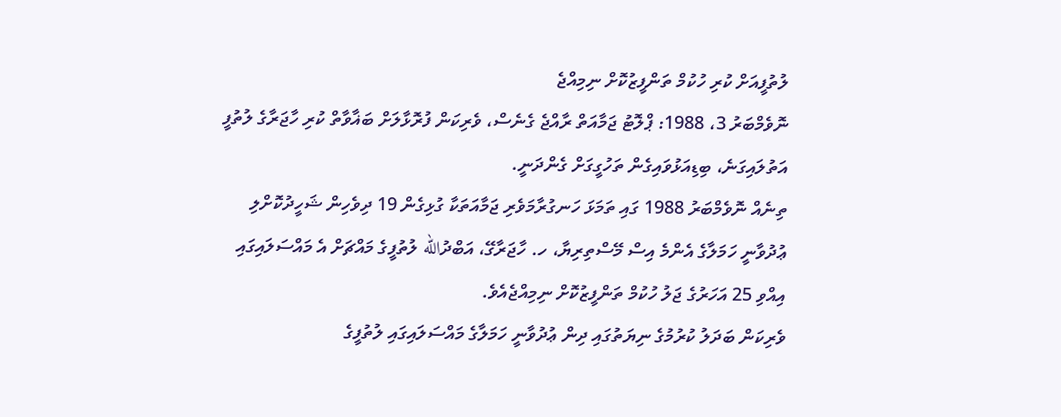ލުތުފީއަށް ކުރި ހުކުމް ތަންފީޒުކޮށް ނިމިއްޖެ
ނޮވެމްބަރު 3، 1988: ޕްލޮޓު ޖަމާއަތް ރާއްޖެ ގެނެސް، ވެރިކަން ފުރޮޅާލަށް ބަޣާވާތް ކުރި ހާޖަރާގެ ލުތުފީ އަތުލައިގަނެ، ބިޑިއަޅުވައިގެން ތަހުގީގަށް ގެންދަނީ.
ތިނެއް ނޮވެމްބަރު 1988 ގައި ތަމަޅަ ހަނގުރާމަވެރި ޖަމާއަތަކާ ގުޅިގެން 19 ދިވެހިން ޝަހީދުކޮށްލި ޢުދުވާނީ ހަމަލާގެ އެންމެ އިސް މޭސްތިރިޔާ، ހ. ހާޖަރާގޭ، އަބްދުالله ލުތުފީގެ މައްޗަށް އެ މައްސަލައިގައި އިއްވި 25 އަހަރުގެ ޖަލު ހުކުމް ތަންފީޒުކޮށް ނިމިއްޖެއެވެ.
ވެރިކަން ބަދަލު ކުރުމުގެ ނިޔަތުގައި ދިން ޢުދުވާނީ ހަމަލާގެ މައްސަލައިގައި ލުތުފީގެ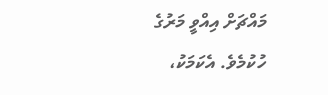މައްޗަށް އިއްވީ މަރުގެ ހުކުމެވެ. އެކަމަކު،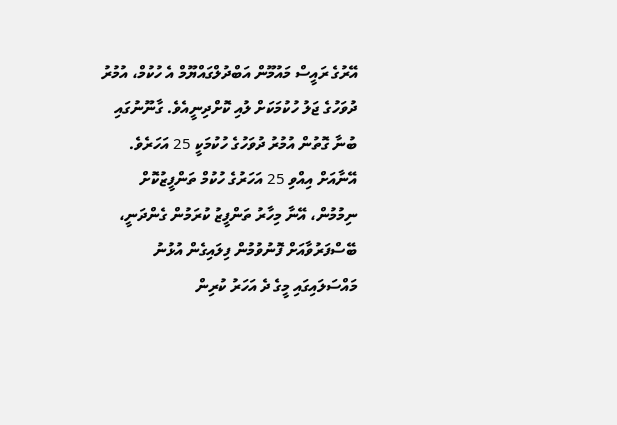އޭރުގެ ރައީސް މައުމޫން އަބްދުލްގައްޔޫމް އެ ހުކުމް، އުމުރު ދުވަހުގެ ޖަލު ހުކުމަކަށް ލުއި ކޮށްދިނީއެވެ. ގާނޫނުގައި ބުނާ ގޮތުން އުމުރު ދުވަހުގެ ހުކުމަކީ 25 އަހަރެވެ.
އޭނާއަށް އިއްވި 25 އަހަރުގެ ހުކުމް ތަންފީޒުކޮށް ނިމުމުން، އޭނާ މިހާރު ތަންފީޒު ކުރަމުން ގެންދަނީ، ބޭސްފަރުވާއަށް ފޮނުވުމުން ފިލައިގެން އުޅުނު މައްސަލައިގައި މީގެ ދެ އަހަރު ކުރިން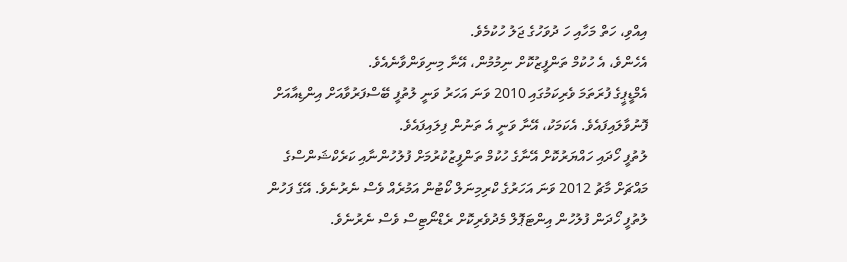އިއްވި، ހަތް މަހާއި ހަ ދުވަހުގެ ޖަލު ހުކުމެވެ.
އެހެންވެ، އެ ހުކުމް ތަންފީޒުކޮށް ނިމުމުން، އޭނާ މިނިވަންވާނެއެވެ.
އެމްޑީޕީގެ ފުރަތަމަ ވެރިކަމުގައި 2010 ވަނަ އަހަރު ވަނީ ލުތުފީ ބޭސްފަރުވާއަށް އިންޑިއާއަށް ފޮނުވާލައިފައެވެ. އެކަމަކު، އޭނާ ވަނީ އެ ތަނުން ފިލައިފައެވެ.
ލުތުފީ ހޯދައި ހައްޔަރުކޮށް އޭނާގެ ހުކުމް ތަންފީޒުކުރުމަށް ފުލުހުންނާއި ކަރެކްޝަންސްގެ މައްޗަށް މާޗު 2012 ވަނަ އަހަރުގެ ކްރިމިނަލް ކޯޓުން އަމުރެއް ވެސް ނެރުނެވެ. އޭގެ ފަހުން ލުތުފީ ހޯދަން ފުލުހުން އިންޓަޕޮލް މެދުވެރިކޮށް ރެޑްނޯޓިސް ވެސް ނެރުނެވެ.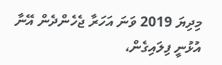މިދިޔަ 2019 ވަނަ އަހަރާ ޖެހެންދެން އޭނާ އުޅުނީ ފިލައިގެން،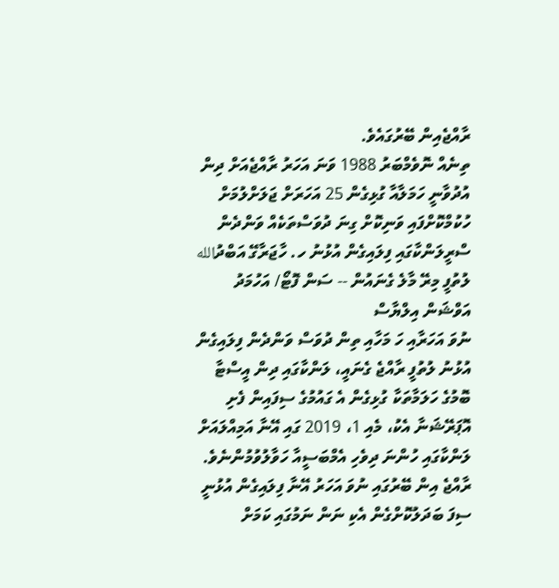ރާއްޖެއިން ބޭރުގައެވެ.
ތިނެއް ނޮވެމްބަރު 1988 ވަނަ އަހަރު ރާއްޖެއަށް ދިން އުދުވާނީ ހަމަލާއާ ގުޅިގެން 25 އަހަރަށް ޖަލަށްލުމަށް ހުކުމްކޮށްފައި ވަނިކޮށް ގިނަ ދުވަސްތަކެއް ވަންދެން ސްރީލަންކާގައި ފިލައިގެން އުޅުނު ހ. ހާޖަރާގޭ އަބްދުالله ލުތުފީ މިރޭ މާލެ ގެނައުން -- ސަން ފޮޓޯ/ އަހުމަދު އަވްޝަން އިލްޔާސް
ނުވަ އަހަރާއި ހަ މަހާއި ތިން ދުވަސް ވަންދެން ފިލައިގެން އުޅުނު ލުތުފީ ރާއްޖެ ގެނައީ، ލަންކާގައި ދިން އީސްޓާ ބޮމުގެ ހަލަމާތަކާ ގުޅިގެން އެ ގައުމުގެ ސިފައިން ފެށި އޮޕަރޭޝަނާ އެކު، މެއި 1، 2019 ގައި އޭނާ އަމިއްލައަށް ލަންކާގައި ހުންނަ ދިވެހި އެމްބަސީއާ ހަވާލުވުމުންނެވެ.
ރާއްޖެ އިން ބޭރުގައި ނުވަ އަހަރު އޭނާ ފިލައިގެން އުޅުނީ ސިފަ ބަދަލުކޮށްގެން އެކި ނަން ނަމުގައި ކަމަށް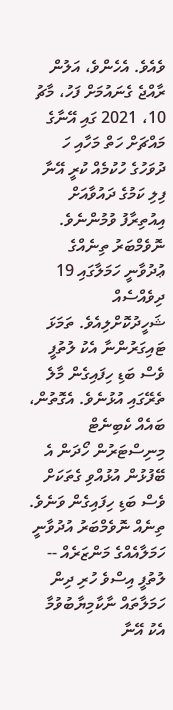ވެއެވެ. އެހެންވެ، އަލުން ރާއްޖެ ގެނައުމަށް ފަހު، މާޗު 10، 2021 ގައި އޭނާގެ މައްޗަށް ހަތް މަހާއި ހަ ދުވަހުގެ ހުކުމެއް ކުރީ އޭނާ ފިލި ކަމުގެ ދައުވާއަށް އިއުތިރާފު ވުމުންނެވެ.
ނޮވެމްބަރު ތިނެއްގެ ޢުދުވާނީ ހަމަލާގައި 19 ދިވެއްސެއް ޝަހީދުކޮށްލިއެވެ. ތަމަޅަ ޓައިގަރުންނާ އެކު ލުތުފީ ވެސް ބަޑި ހިފައިގެން މާލެ ތެރޭގައި އުޅުނެވެ. އެގޮތުން، ބައެއް ކެބިނެޓް މިނިސްޓަރުން ހޯދަން އެ ބޭފުޅުން އުޅުއްވި ގެތަކަށް ވެސް ބަޑި ހިފައިގެން ވަނެވެ.
ތިނެއް ނޮވެމްބަރު އުދުވާނީ ހަމަލާއެއްގެ މަންޒަރެއް --
ލުތުފީ އިސްވެ ހުރި ދިން ހަމަލާތައް ނާކާމިޔާބުވުމާ އެކު އޭނާ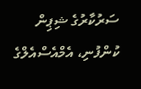ސަރުކާރުގެ ޝިޕިން ކުންފުނި، އެމްއެސްއެލްގެ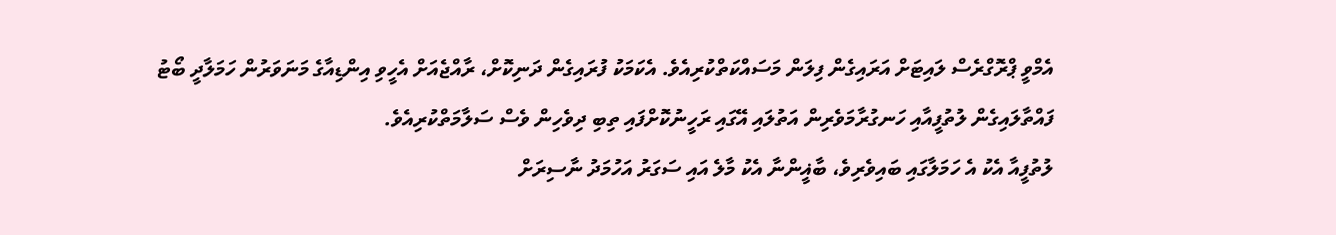އެމްވީ ޕްރޮގްރެސް ލައިޓަށް އަރައިގެން ފިލަން މަސައްކަތްކުރިއެވެ. އެކަމަކު ފުރައިގެން ދަނިކޮށް، ރާއްޖެއަށް އެހީވި އިންޑިއާގެ މަނަވަރުން ހަމަލާދީ ބޯޓު ފައްތާލައިގެން ލުތުފީއާއި ހަނގުރާމަވެރިން އަތުލައި އޭގައި ރަހީނުކޮށްފައި ތިބި ދިވެހިން ވެސް ސަލާމަތްކުރިއެވެ.
ލުތުފީއާ އެކު އެ ހަމަލާގައި ބައިވެރިވެ، ބާޣީންނާ އެކު މާލެ އައި ސަގަރު އަހުމަދު ނާސިރަށް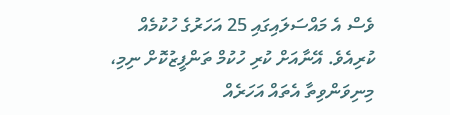ވެސް އެ މައްސަލައިގައި 25 އަހަރުގެ ހުކުމެއް ކުރިއެވެ. އޭނާއަށް ކުރި ހުކުމް ތަންފީޒުކޮށް ނިމި، މިނިވަންވިތާ އެތައް އަހަރެއް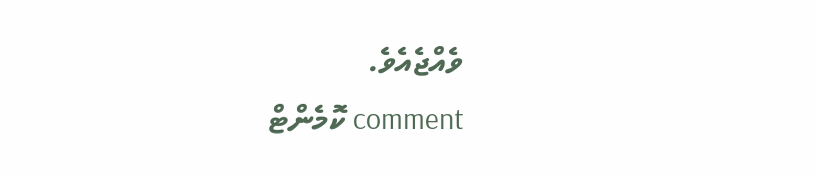ވެއްޖެއެވެ.
comment ކޮމެންޓް